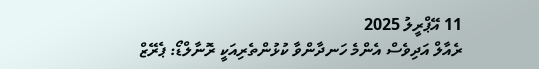11 އޭޕްރީލު 2025
ރެއާލް އަދިވެސް އެންމެ ހަނދާންވާ ކުޅުންތެރިއަކީ ރޮނާލްޑޯ: ޕެރޭޒް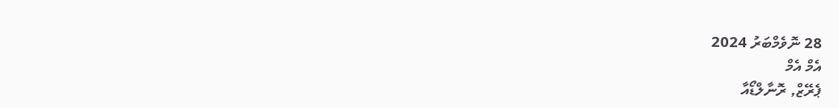28 ނޮވެމްބަރު 2024
އެމް އެމް
ޕެރޭޒް, ރޮނާލްޑޯއާ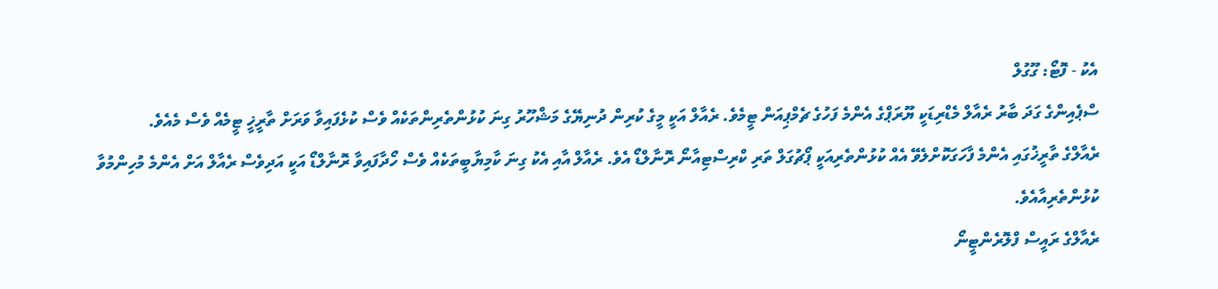އެކު - ފޮޓޯ: ގޫގުލް
ސްޕެއިންގެ ގަދަ ބާރު ރެއާލް މެޑްރިޑަކީ ޔޫރަޕްގެ އެންމެ ފަހުގެ ޗެމްޕިއަން ޓީމެވެ. ރެއާލް އަކީ މީގެ ކުރިން ދުނިޔޭގެ މަޝްހޫރު ގިނަ ކުޅުންތެރިންތަކެއް ވެސް ކުޅެފައިވާ ވަރަށް ތާރީޚީ ޓީމެއް ވެސް މެއެވެ.
ރެއާލްގެ ތާރީޚުގައި އެންމެ ފާހަގަކޮށްލެވޭ އެއް ކުޅުންތެރިއަކީ ޕޯޗުގަލް ތަރި ކްރިސްޓިއާނޯ ރޮނާލްޑޯ އެވެ. ރެއާލް އާއި އެކު ގިނަ ކާމިޔާބީތަކެއް ވެސް ހޯދާފައިވާ ރޮނާލްޑޯ އަކީ އަދިވެސް ރެއާލް އަށް އެންމެ މުހިންމުވާ ކުޅުންތެރިއާއެވެ.
ރެއާލްގެ ރައީސް ފްލޮރެންޓީނޯ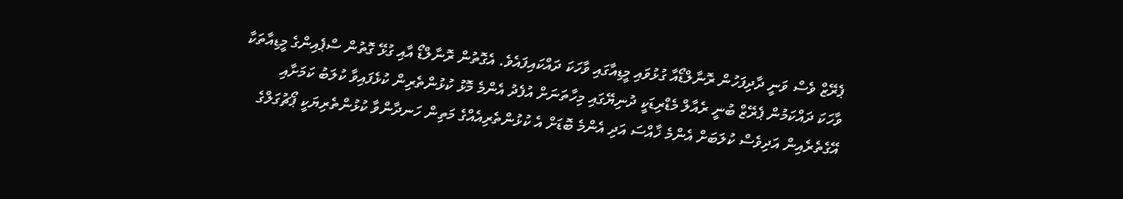ޕެރޭޒް ވެސް ވަނީ ދާދިފަހުން ރޮނާލްޑޯއާ ގުޅުވައި މީޑިއާގައި ވާހަކަ ދައްކައިފައެވެ. އެގޮތުން ރޮނާލްޑޯ އާއި ގުޅޭ ގޮތުން ސްޕެއިންގެ މީޑިއާތަކާ ވާހަކަ ދައްކަމުން ޕެރޭޒް ބުނީ ރެއާލް މެޑްރިޑަކީ ދުނިޔޭގައި މިހާތަނަށް އުފެދު އެންމެ މޮޅު ކުޅުންތެރިން ކުޅެފައިވާ ކުލަބު ކަމަށާއި އޭގެތެރެއިން އަދިވެސް ކުލަބަށް އެންމެ ޚާއްސަ އަދި އެންމެ ބޮޑަށް އެ ކުޅުންތެރިއެއްގެ މަތިން ހަނދާންވާ ކުޅުންތެރިޔަކީ ޕޯޗުގަލްގެ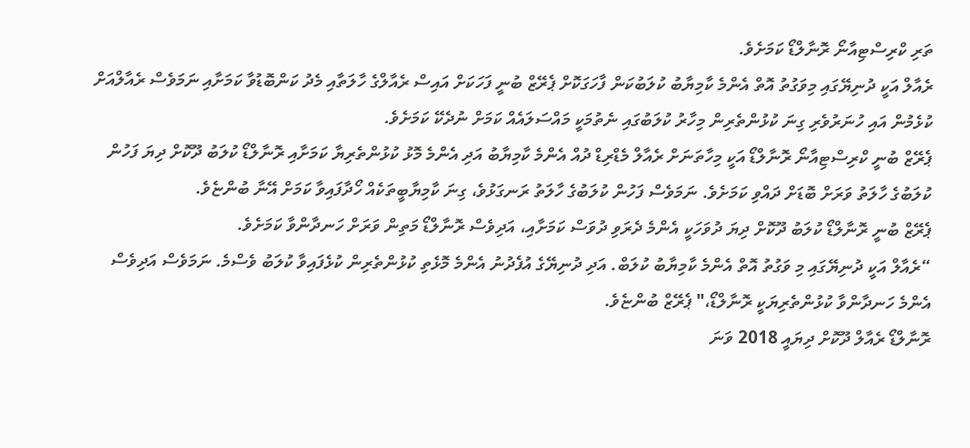ތަރި ކްރިސްޓިއާނޯ ރޮނާލްޑޯ ކަމަށެވެ.
ރެއާލް އަކީ ދުނިޔޭގައި މިވަގުތު އޮތް އެންމެ ކާމިޔާބު ކުލަބުކަން ފާހަގަކޮށް ޕެރޭޒް ބުނީ ފަހަކަށް އައިސް ރެއާލްގެ ހާލަތާއި މެދު ކަންބޮޑުވާ ކަމަށާއި ނަމަވެސް ރެއާލްއަށް ކުޅެމުން އައި ހުނަރުވެރި ގިނަ ކުޅުންތެރިން މިހާރު ކުލަބުގައި ނެތުމަކީ މައްސަލައެއް ކަމަށް ނުދެކޭ ކަމަށެވެ.
ޕެރޭޒް ބުނީ ކްރިސްޓިއާނޯ ރޮނާލްޑޯ އަކީ މިހާތަނަށް ރެއާލް މެޑްރިޑް ދުއް އެންމެ ކާމިޔާބު އަދި އެންމެ މޮޅު ކުޅުންތެރިޔާ ކަމަށާއި ރޮނާލްޑޯ ކުލަބު ދޫކޮށް ދިޔަ ފަހުން ކުލަބުގެ ހާލަތު ވަރަށް ބޮޑަށް ދައްވި ކަމަށެވެ. ނަމަވެސް ފަހުން ކުލަބުގެ ހާލަތު ރަނގަޅުވެ، ގިނަ ކާމިޔާބީތަކެއް ހޯދާފައިވާ ކަމަށް އޭނާ ބުންޏެވެ.
ޕެރޭޒް ބުނީ ރޮނާލްޑޯ ކުލަބު ދޫކޮށް ދިޔަ ދުވަހަކީ އެންމެ ދެރަވި ދުވަސް ކަމަށާއި، އަދިވެސް ރޮނާލްޑޯ މަތިން ވަރަށް ހަނދާންވާ ކަމަށެވެ.
“ރެއާލް އަކީ ދުނިޔޭގައި މި ވަގުތު އޮތް އެންމެ ކާމިޔާބު ކުލަބް. އަދި ދުނިޔޭގެ އުފެދުނު އެންމެ މޮޅެތި ކުޅުންތެރިން ކުޅެފައިވާ ކުލަބު ވެސްމެ. ނަމަވެސް އަދިވެސް އެންމެ ހަނދާންވާ ކުޅުންތެރިޔަކީ ރޮނާލްޑޯ،" ޕެރޭޒް ބުންޏެވެ.
ރޮނާލްޑޯ ރެއާލް ދޫކޮށް ދިޔައީ 2018 ވަނަ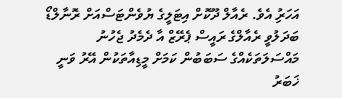އަހަރިު އެވެ. ރެއާލް ދޫކޮށް އިޓަލީގެ ޔުވެންޓަސްއަށް ރޮނާލްޑޯ ބަދަލުވީ ރެއާލްގެ ރައީސް ޕެރޭޒް އާ ދެމެދު ޖެހުނު މައްސަލަތަކެއްގެ ސަބަބުން ކަމަށް މީޑިއާތަކުން އޭރު ވަނީ ޚަބަރު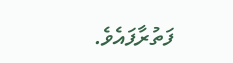ފަތުރާފައެވެ.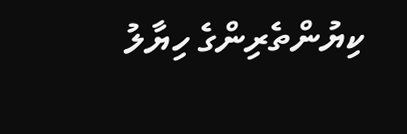ކިޔުންތެރިންގެ ހިޔާލު